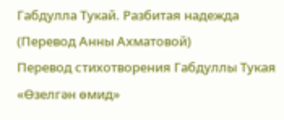Габдулла Тукай. Разбитая надежда (Перевод Анны Ахматовой)
Перевод стихотворения Габдуллы Тукая «Өзелгән өмид»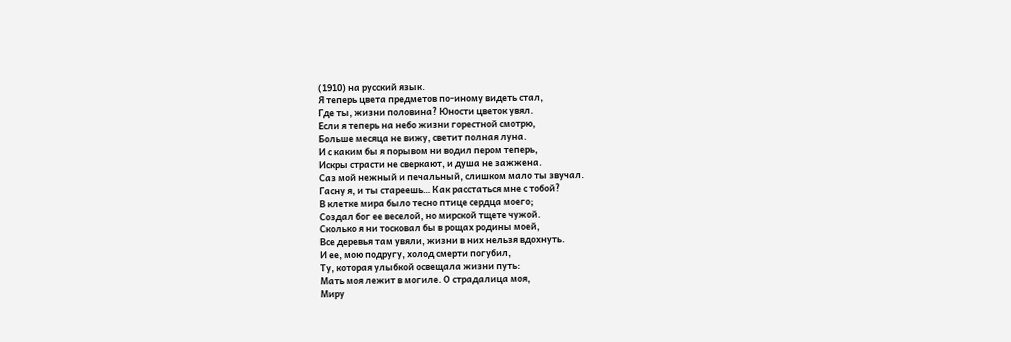(1910) на русский язык.
Я теперь цвета предметов по-иному видеть стал,
Где ты, жизни половина? Юности цветок увял.
Если я теперь на небо жизни горестной смотрю,
Больше месяца не вижу, светит полная луна.
И с каким бы я порывом ни водил пером теперь,
Искры страсти не сверкают, и душа не зажжена.
Саз мой нежный и печальный, слишком мало ты звучал.
Гасну я, и ты стареешь… Как расстаться мне с тобой?
В клетке мира было тесно птице сердца моего;
Создал бог ее веселой, но мирской тщете чужой.
Сколько я ни тосковал бы в рощах родины моей,
Все деревья там увяли, жизни в них нельзя вдохнуть.
И ее, мою подругу, холод смерти погубил,
Ту, которая улыбкой освещала жизни путь:
Мать моя лежит в могиле. О страдалица моя,
Миру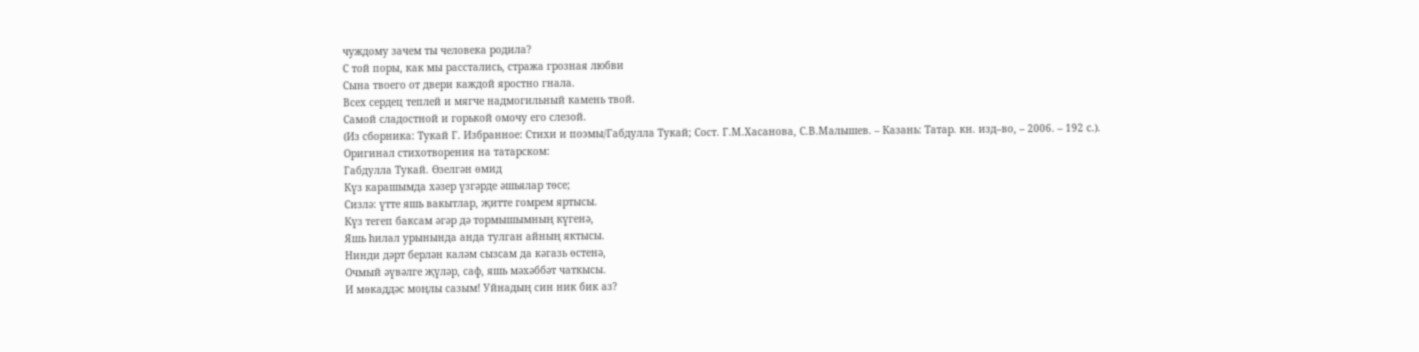чуждому зачем ты человека родила?
С той поры, как мы расстались, стража грозная любви
Сына твоего от двери каждой яростно гнала.
Всех сердец теплей и мягче надмогильный камень твой.
Самой сладостной и горькой омочу его слезой.
(Из сборника: Тукай Г. Избранное: Стихи и поэмы/Габдулла Тукай; Сост. Г.М.Хасанова, С.В.Малышев. – Казань: Татар. кн. изд–во, – 2006. – 192 с.).
Оригинал стихотворения на татарском:
Габдулла Тукай. Өзелгән өмид
Күз карашымда хәзер үзгәрде әшьялар төсе;
Сизлә: үтте яшь вакытлар, җитте гомрем яртысы.
Күз тегеп баксам әгәр дә тормышымның күгенә,
Яшь һилал урынында анда тулган айның яктысы.
Нинди дәрт берлән каләм сызсам да кәгазь өстенә,
Очмый әүвәлге җүләр, саф, яшь мәхәббәт чаткысы.
И мөкаддәс моңлы сазым! Уйнадың син ник бик аз?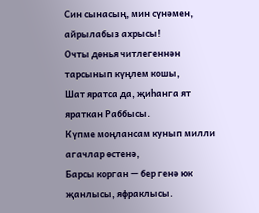Син сынасың, мин сүнәмен, айрылабыз ахрысы!
Очты дөнья читлегеннән тарсынып күңлем кошы,
Шат яратса да, җиһанга ят яраткан Раббысы.
Күпме моңлансам кунып милли агачлар өстенә,
Барсы корган — бер генә юк җанлысы, яфраклысы.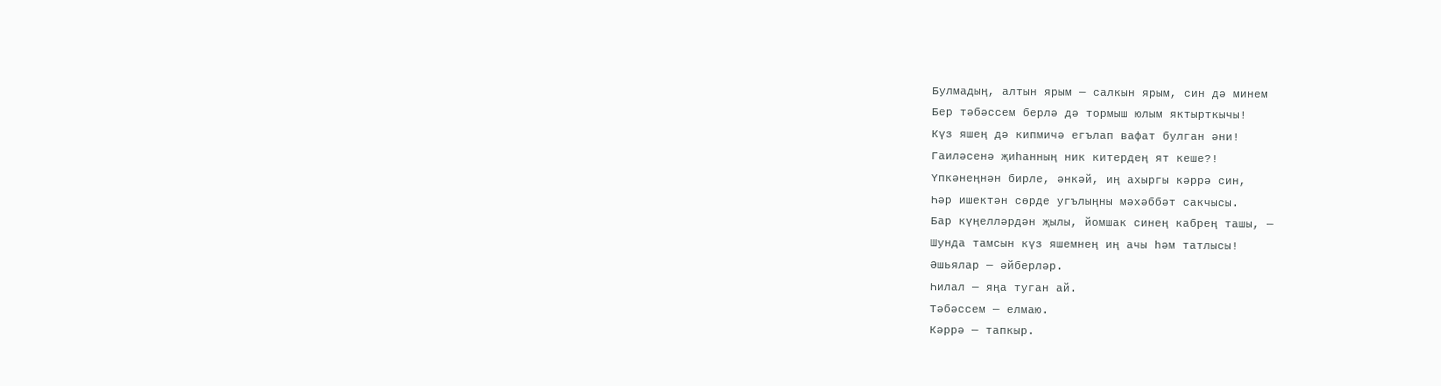Булмадың, алтын ярым — салкын ярым, син дә минем
Бер тәбәссем берлә дә тормыш юлым яктырткычы!
Күз яшең дә кипмичә егълап вафат булган әни!
Гаиләсенә җиһанның ник китердең ят кеше?!
Үпкәнеңнән бирле, әнкәй, иң ахыргы кәррә син,
Һәр ишектән сөрде угълыңны мәхәббәт сакчысы.
Бар күңелләрдән җылы, йомшак синең кабрең ташы, —
Шунда тамсын күз яшемнең иң ачы һәм татлысы!
Әшьялар — әйберләр.
Һилал — яңа туган ай.
Тәбәссем — елмаю.
Кәррә — тапкыр.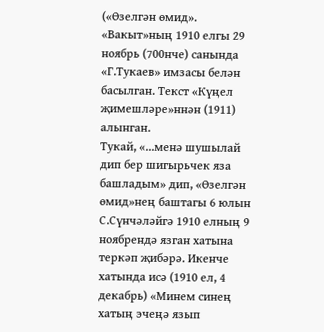(«Өзелгән өмид». «Вакыт»ның 1910 елгы 29 ноябрь (700нче) санында «Г.Тукаев» имзасы белән басылган. Текст «Күңел җимешләре»ннән (1911) алынган.
Тукай, «...менә шушылай дип бер шигырьчек яза башладым» дип, «Өзелгән өмид»нең баштагы 6 юлын С.Сүнчәләйгә 1910 елның 9 ноябрендә язган хатына теркәп җибәрә. Икенче хатында исә (1910 ел, 4 декабрь) «Минем синең хатың эчеңә язып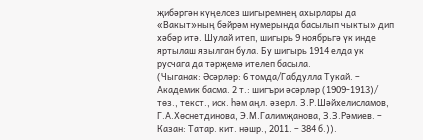җибәргән күңелсез шигыремнең ахырлары да «Вакыт»ның бәйрәм нумерында басылып чыкты» дип хәбәр итә. Шулай итеп, шигырь 9 ноябрьгә үк инде яртылаш язылган була. Бу шигырь 1914 елда ук русчага да тәрҗемә ителеп басыла.
(Чыганак: Әсәрләр: 6 томда/Габдулла Тукай. – Академик басма. 2 т.: шигъри әсәрләр (1909-1913)/ төз., текст., иск. һәм аңл. әзерл. З.Р.Шәйхелисламов, Г.А.Хөснетдинова, Э.М.Галимҗанова, З.З.Рәмиев. – Казан: Татар. кит. нәшр., 2011. – 384 б.)).